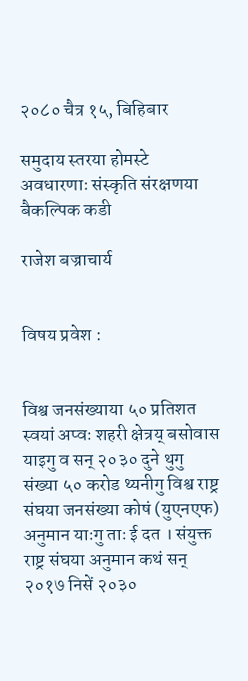२०८० चैत्र १५, बिहिबार

समुदाय स्तरया होमस्टे अवधारणाः संस्कृति संरक्षणया बैकल्पिक कडी

राजेश बज्राचार्य


विषय प्रवेश :


विश्व जनसंख्याया ५० प्रतिशत स्वयां अप्वः शहरी क्षेत्रय् बसोवास याइगु व सन् २०३० दुने थुगु संख्या ५० करोड थ्यनीगु विश्व राष्ट्र संघया जनसंख्या कोषं (युएनएफ) अनुमान याःगु ताः ई दत । संयुक्त राष्ट्र संघया अनुमान कथं सन् २०१७ निसें २०३०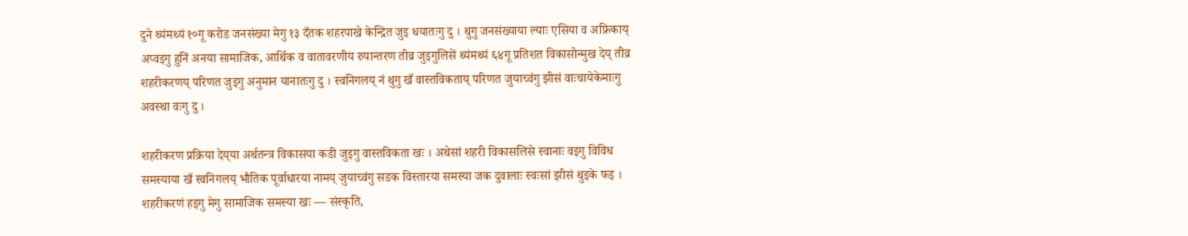दुने थ्यंमथ्यं १०गू करोड जनसंख्या मेगु १३ दँतक शहरपाखे केन्द्रित जुइ धयातःगु दु । थुगु जनसंख्याया ल्याः एसिया व अफ्रिकाय् अप्वइगु हुनिं अनया सामाजिक, आर्थिक व वातावरणीय रुपान्तरण तीव्र जुइगुलिसें थ्यंमथ्यं ६४गू प्रतिशत विकासोन्मुख देय् तीव्र शहरीकरणय् परिणत जुइगु अनुमान यानातःगु दु । स्वनिगलय् नं थुगु खँ वास्तविकताय् परिणत जुयाच्वंगु झीसं वाःचायेकेमाःगु अवस्था वःगु दु ।

शहरीकरण प्रक्रिया देय्‌या अर्थतन्त्र विकासया कडी जुइगु वास्तविकता खः । अथेसां शहरी विकासलिसे स्वानाः वइगु विविध समस्याया खँ स्वनिगलय् भौतिक पूर्वाधारया नामय् जुयाच्वंगु सडक विस्तारया समस्या जक दुवालाः स्वःसां झीसं थुइके फइ । शहरीकरणं हइगु मेगु सामाजिक समस्या खः — संस्कृति,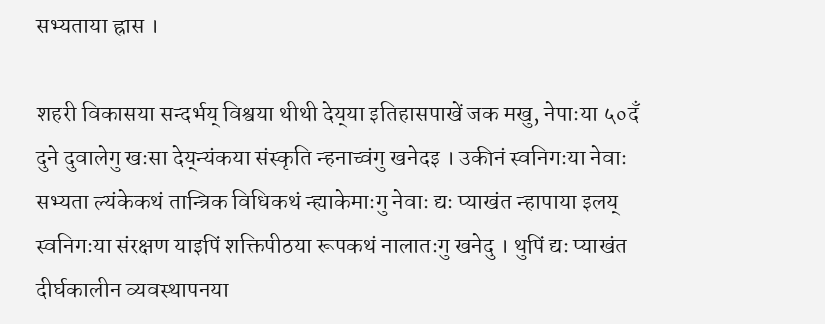सभ्यताया ह्रास ।

शहरी विकासया सन्दर्भय् विश्वया थीथी देय्‌या इतिहासपाखें जक मखु, नेपाःया ५०दँ दुने दुवालेगु खःसा देय्‌न्यंकया संस्कृति न्हनाच्वंगु खनेदइ । उकीनं स्वनिगःया नेवाः सभ्यता ल्यंकेकथं तान्त्रिक विधिकथं न्ह्याकेमाःगु नेवाः द्यः प्याखंत न्हापाया इलय् स्वनिगःया संरक्षण याइपिं शक्तिपीठया रूपकथं नालातःगु खनेदु । थुपिं द्यः प्याखंत दीर्घकालीन व्यवस्थापनया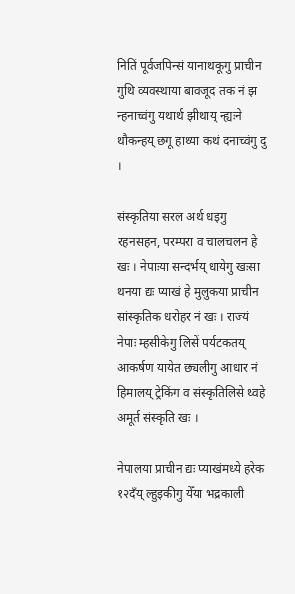नितिं पूर्वजपिन्सं यानाथकूगु प्राचीन गुथि व्यवस्थाया बावजूद तक नं झ न्हनाच्वंगु यथार्थ झीथाय् न्ह्यःने थौकन्हय् छगू हाथ्या कथं दनाच्वंगु दु ।

संस्कृतिया सरल अर्थ धइगु रहनसहन, परम्परा व चालचलन हे खः । नेपाःया सन्दर्भय् धायेगु खःसा थनया द्यः प्याखं हे मुलुकया प्राचीन सांस्कृतिक धरोहर नं खः । राज्यं नेपाः म्हसीकेगु लिसें पर्यटकतय्‌ आकर्षण यायेत छ्यलीगु आधार नं हिमालय् ट्रेकिंग व संस्कृतिलिसे थ्वहे अमूर्त संस्कृति खः ।

नेपालया प्राचीन द्यः प्याखंमध्ये हरेक १२दँय् ल्हुइकीगु येँया भद्रकाली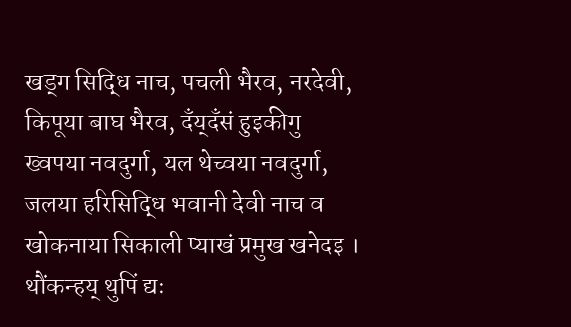खड्ग सिद्धि नाच, पचली भैरव, नरदेवी, किपूया बाघ भैरव, दँय्‌दँसं हुइकीगु ख्वपया नवदुर्गा, यल थेच्वया नवदुर्गा, जलया हरिसिद्धि भवानी देवी नाच व खोकनाया सिकाली प्याखं प्रमुख खनेदइ । थौंकन्हय् थुपिं द्यः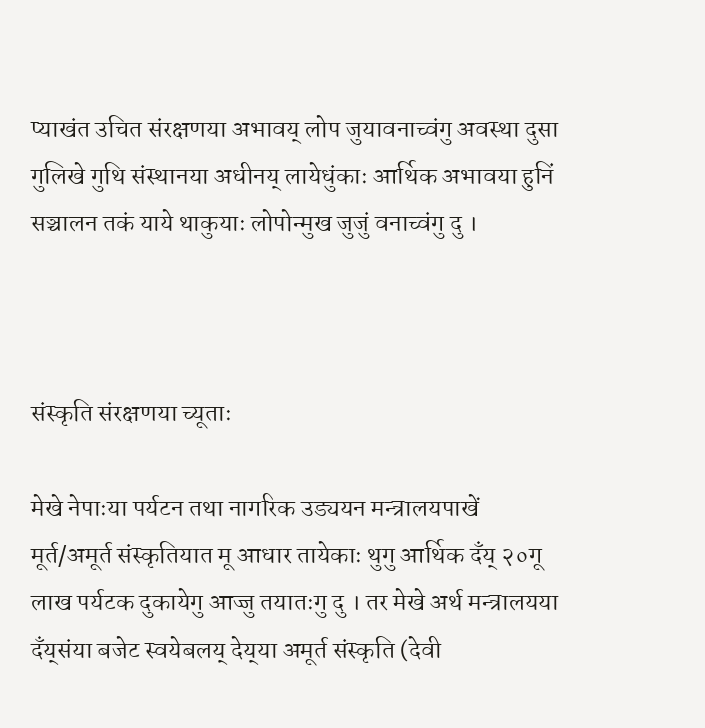प्याखंत उचित संरक्षणया अभावय् लोप जुयावनाच्वंगु अवस्था दुसा गुलिखे गुथि संस्थानया अधीनय् लायेधुंकाः आर्थिक अभावया हुनिं सञ्चालन तकं याये थाकुयाः लोपोन्मुख जुजुं वनाच्वंगु दु ।



संस्कृति संरक्षणया च्यूताः

मेखे नेपाःया पर्यटन तथा नागरिक उड्ययन मन्त्रालयपाखें मूर्त/अमूर्त संस्कृतियात मू आधार तायेकाः थुगु आर्थिक दँय् २०गू लाख पर्यटक दुकायेगु आज्जु तयातःगु दु । तर मेखे अर्थ मन्त्रालयया दँय्‌संया बजेट स्वयेबलय् देय्‌या अमूर्त संस्कृति (देवी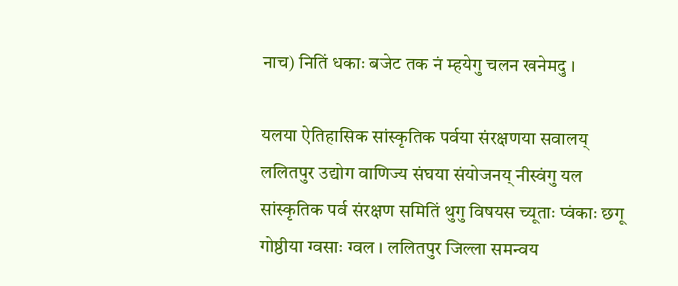नाच) नितिं धकाः बजेट तक नं म्हयेगु चलन खनेमदु ।

यलया ऐतिहासिक सांस्कृतिक पर्वया संरक्षणया सवालय् ललितपुर उद्योग वाणिज्य संघया संयोजनय् नीस्वंगु यल सांस्कृतिक पर्व संरक्षण समितिं थुगु विषयस च्यूताः प्वंकाः छगू गोष्ठीया ग्वसाः ग्वल । ललितपुर जिल्ला समन्वय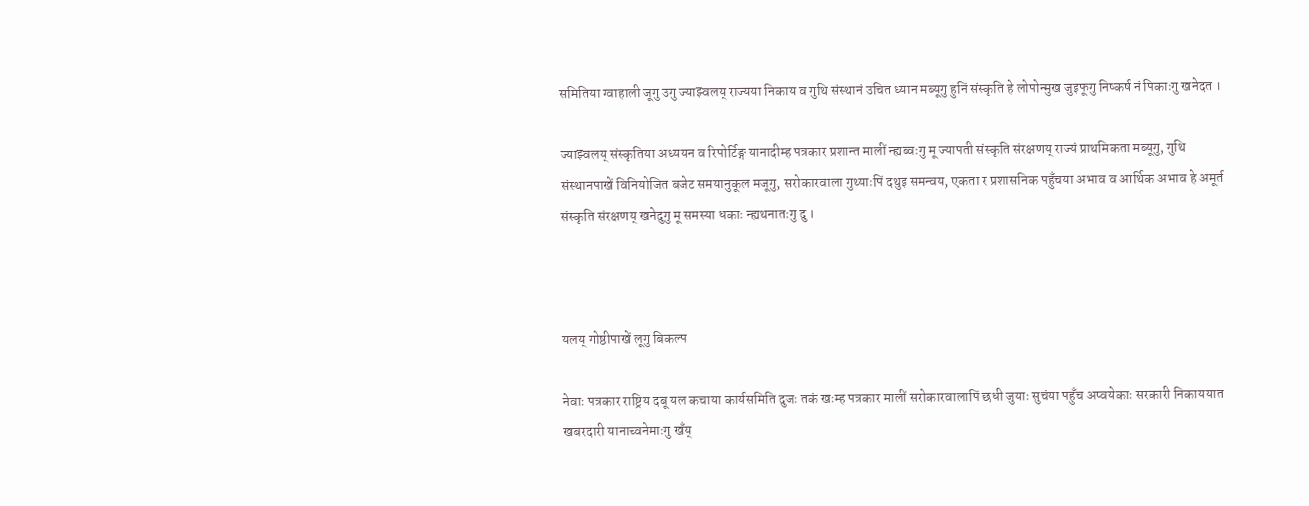समितिया ग्वाहाली जूगु उगु ज्याझ्वलय् राज्यया निकाय व गुथि संस्थानं उचित ध्यान मब्यूगु हुनिं संस्कृति हे लोपोन्मुख जुइफूगु निष्कर्ष नं पिकाःगु खनेदत ।

ज्याझ्वलय् संस्कृतिया अध्ययन व रिपोर्टिङ्ग यानादीम्ह पत्रकार प्रशान्त मालीं न्ह्यब्वःगु मू ज्यापती संस्कृति संरक्षणय् राज्यं प्राथमिकता मब्यूगु, गुथि संस्थानपाखें विनियोजित बजेट समयानुकूल मजूगु, सरोकारवाला गुथ्याःपिं दथुइ समन्वय, एकता र प्रशासनिक पहुँचया अभाव व आर्थिक अभाव हे अमूर्त संस्कृति संरक्षणय् खनेदुगु मू समस्या धकाः न्ह्यथनातःगु दु ।



यलय् गोष्ठीपाखें लूगु बिकल्प

नेवाः पत्रकार राष्ट्रिय दबू यल कचाया कार्यसमिति दुजः तकं खःम्ह पत्रकार मालीं सरोकारवालापिं छधी जुयाः सुचंया पहुँच अप्वयेकाः सरकारी निकाययात खबरदारी यानाच्वनेमाःगु खँय्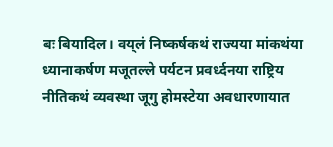बः बियादिल। वय्‌लं निष्कर्षकथं राज्यया मांकथंया ध्यानाकर्षण मजूतल्ले पर्यटन प्रवर्ध्दनया राष्ट्रिय नीतिकथं व्यवस्था जूगु होमस्टेया अवधारणायात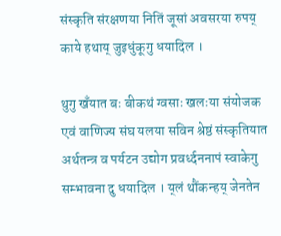संस्कृति संरक्षणया नितिं जूसां अवसरया रुपय् काये हथाय् जुइधुंकूगु धयादिल ।

थुगु खँयात बः बीकथं ग्वसाः खलःया संयोजक एवं वाणिज्य संघ यलया सविन श्रेष्ठं संस्कृतियात अर्थतन्त्र व पर्यटन उद्योग प्रवर्ध्दननापं स्वाकेगु सम्भावना दु धयादिल । य्‌लं थौंकन्हय् जेनतेन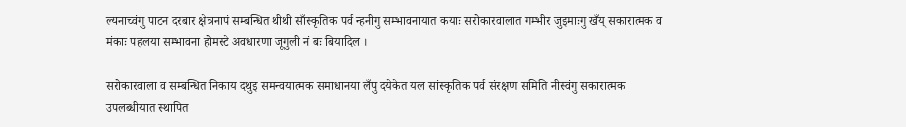ल्यनाच्वंगु पाटन दरबार क्षेत्रनापं सम्बन्धित थीथी साँस्कृतिक पर्व न्हनीगु सम्भावनायात कयाः सरोकारवालात गम्भीर जुइमाःगु खँय् सकारात्मक व मंकाः पहलया सम्भावना होमस्टे अवधारणा जूगुली नं बः बियादिल ।

सरोकारवाला व सम्बन्धित निकाय दथुइ समन्वयात्मक समाधानया लँपु दयेकेत यल सांस्कृतिक पर्व संरक्षण समिति नीस्वंगु सकारात्मक उपलब्धीयात स्थापित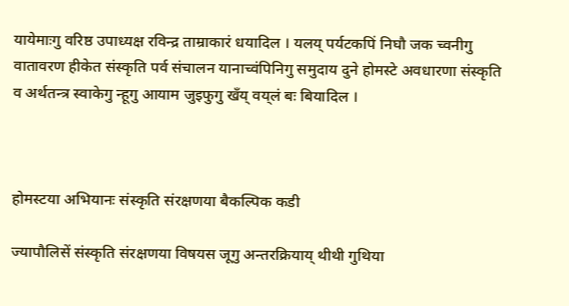यायेमाःगु वरिष्ठ उपाध्यक्ष रविन्द्र ताम्राकारं धयादिल । यलय् पर्यटकपिं निघौ जक च्वनीगु वातावरण हीकेत संस्कृति पर्व संचालन यानाच्वंपिनिगु समुदाय दुने होमस्टे अवधारणा संस्कृति व अर्थतन्त्र स्वाकेगु न्हूगु आयाम जुइफुगु खँय् वय्‌लं बः बियादिल ।



होमस्टया अभियानः संस्कृति संरक्षणया बैकल्पिक कडी

ज्यापौलिसें संस्कृति संरक्षणया विषयस जूगु अन्तरक्रियाय् थीथी गुथिया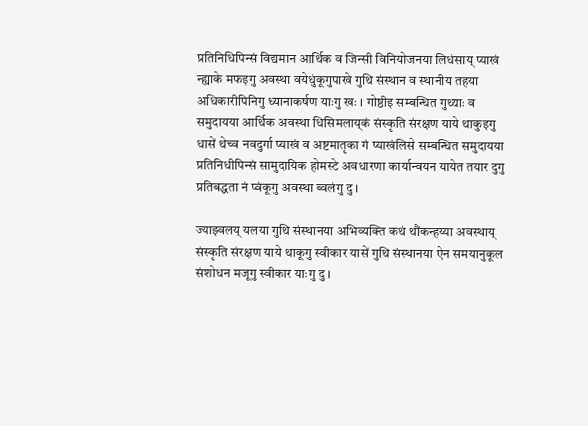प्रतिनिधिपिन्सं विद्यमान आर्थिक व जिन्सी विनियोजनया लिधंसाय् प्याखं न्ह्याके मफइगु अवस्था वयेधुंकूगुपाखे गुथि संस्थान व स्थानीय तहया अधिकारीपिनिगु ध्यानाकर्षण याःगु खः । गोष्ठीइ सम्बन्धित गुथ्याः व समुदायया आर्थिक अवस्था धिसिमलाय्‌कं संस्कृति संरक्षण याये थाकुइगु धासें थेच्व नवदुर्गा प्याखं व अष्टमातृका गं प्याखंलिसे सम्बन्धित समुदायया प्रतिनिधीपिन्सं सामुदायिक होमस्टे अवधारणा कार्यान्वयन यायेत तयार दुगु प्रतिबद्धता नं प्वंकूगु अवस्था ब्वलंगु दु ।

ज्याझ्वलय् यलया गुथि संस्थानया अभिव्यक्ति कथं थौंकन्हय्या अवस्थाय् संस्कृति संरक्षण याये थाकूगु स्वीकार यासें गुथि संस्थानया ऐन समयानुकूल संशोधन मजूगु स्वीकार याःगु दु ।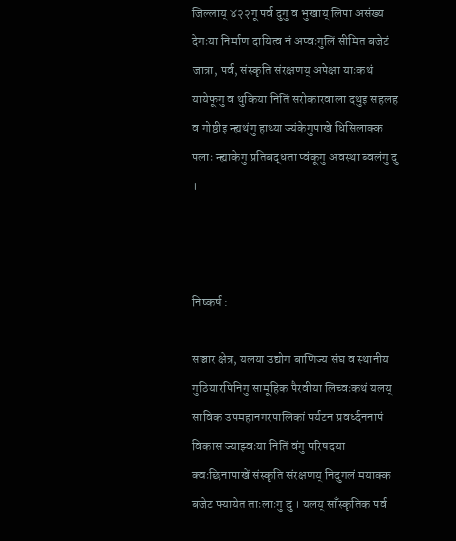जिल्लाय् ४२२गू पर्व दुगु व भुखाय्‌ लिपा असंख्य देगःया निर्माण दायित्व नं अप्वःगुलिं सीमित बजेटं जात्रा, पर्व, संस्कृति संरक्षणय् अपेक्षा याःकथं यायेफूगु व थुकिया नितिं सरोकारवाला दथुइ सहलह व गोष्ठीइ न्ह्यथंगु हाथ्या ज्यंकेगुपाखे धिसिलाक्क पलाः न्ह्याकेगु प्रतिबद्धता प्वंकूगु अवस्था ब्वलंगु दु ।



निष्कर्ष :

सञ्चार क्षेत्र, यलया उद्योग बाणिज्य संघ व स्थानीय गुठियारपिनिगु सामूहिक पैरवीया लिच्वःकथं यलय् साविक उपमहानगरपालिकां पर्यटन प्रवर्ध्दननापं विकास ज्याझ्वःया नितिं वंगु परिषदया क्वःछिनापाखें संस्कृति संरक्षणय् निदुगलं मयाक्क बजेट फ्यायेत ताःलाःगु दु । यलय् साँस्कृतिक पर्व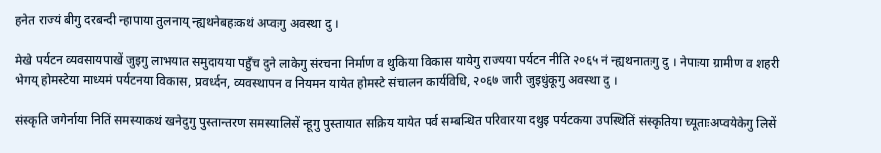हनेत राज्यं बीगु दरबन्दी न्हापाया तुलनाय् न्ह्यथनेबहःकथं अप्वःगु अवस्था दु ।

मेखे पर्यटन व्यवसायपाखें जुइगु लाभयात समुदायया पहुँच दुने लाकेगु संरचना निर्माण व थुकिया विकास यायेगु राज्यया पर्यटन नीति २०६५ नं न्ह्यथनातःगु दु । नेपाःया ग्रामीण व शहरी भेगय् होमस्टेया माध्यमं पर्यटनया विकास, प्रवर्ध्दन, व्यवस्थापन व नियमन यायेत होमस्टे संचालन कार्यविधि, २०६७ जारी जुइधुंकूगु अवस्था दु ।

संस्कृति जगेर्नाया नितिं समस्याकथं खनेदुगु पुस्तान्तरण समस्यालिसें न्हूगु पुस्तायात सक्रिय यायेत पर्व सम्बन्धित परिवारया दथुइ पर्यटकया उपस्थितिं संस्कृतिया च्यूताःअप्वयेकेगु लिसें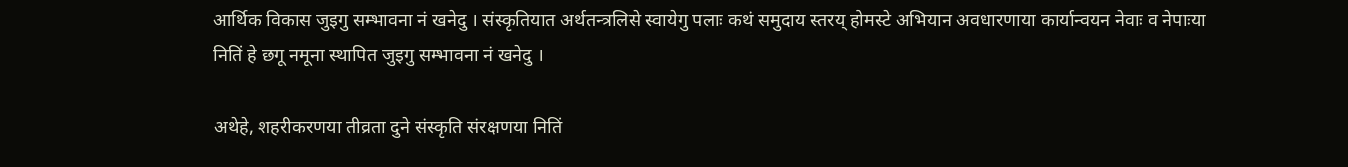आर्थिक विकास जुइगु सम्भावना नं खनेदु । संस्कृतियात अर्थतन्त्रलिसे स्वायेगु पलाः कथं समुदाय स्तरय् होमस्टे अभियान अवधारणाया कार्यान्वयन नेवाः व नेपाःया नितिं हे छगू नमूना स्थापित जुइगु सम्भावना नं खनेदु ।

अथेहे, शहरीकरणया तीव्रता दुने संस्कृति संरक्षणया नितिं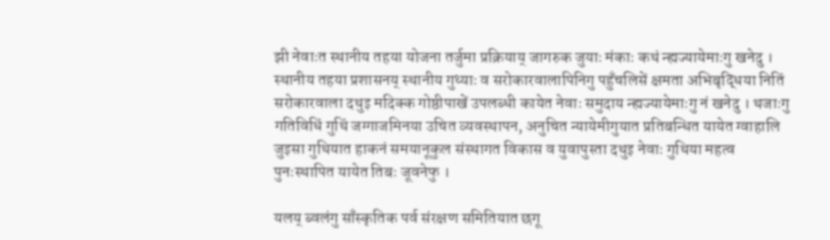झी नेवाःत स्थानीय तहया योजना तर्जुमा प्रक्रियाय् जागरुक जुयाः मंकाः कथं न्ह्यज्यायेमाःगु खनेदु । स्थानीय तहया प्रशासनय् स्थानीय गुथ्याः व सरोकारवालापिनिगु पहुँचलिसें क्षमता अभिबृद्धिया नितिं सरोकारवाला दथुइ मदिक्क गोष्ठीपाखें उपलब्धी कायेत नेवाः समुदाय न्ह्यज्यायेमाःगु नं खनेदु । थजाःगु गतिविधिं गुथिं जग्गाजमिनया उचित व्यवस्थापन, अनुचित न्यायेमीगुयात प्रतिबन्धित यायेत ग्वाहालि जुइसा गुथियात हाकनं समयानूकुल संस्थागत विकास व युवापुस्ता दथुइ नेवाः गुथिया महत्व पुनःस्थापित यायेत तिबः जूवनेफु ।

यलय् ब्वलंगु साँस्कृतिक पर्व संरक्षण समितियात छगू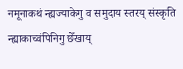नमूनाकथं न्ह्यज्याकेगु व समुदाय स्तरय् संस्कृति न्ह्याकाच्वंपिनिगु छेँखाय्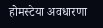होमस्टेया अवधारणा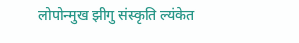लोपोन्मुख झीगु संस्कृति ल्यंकेत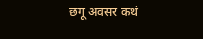छगू अवसर कथं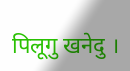पिलूगु खनेदु ।